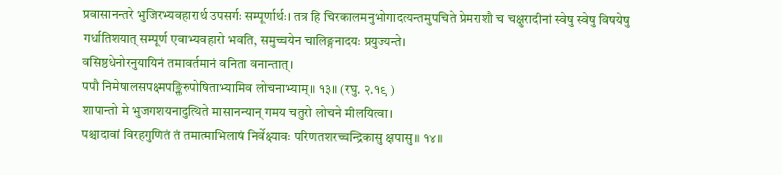प्रवासानन्तरे भुजिरभ्यवहारार्थ उपसर्गः सम्पूर्णार्थः। तत्र हि चिरकालमनुभोगादत्यन्तमुपचिते प्रेमराशौ च चक्षुरादीनां स्वेषु स्वेषु विषयेषु गर्धातिशयात् सम्पूर्ण एवाभ्यवहारो भवति, समुच्चयेन चालिङ्गनादयः प्रयुज्यन्ते।
वसिष्ठधेनोरनुयायिनं तमावर्तमानं वनिता वनान्तात्।
पपौ निमेषालसपक्ष्मपङ्क्तिरुपोषिताभ्यामिव लोचनाभ्याम्॥ १३॥ (रघु. २.१९ )
शापान्तो मे भुजगशयनादुत्थिते मासानन्यान् गमय चतुरो लोचने मीलयित्वा।
पश्चादावां विरहगुणितं तं तमात्माभिलाषं निर्वेक्ष्यावः परिणतशरच्चन्द्रिकासु क्षपासु॥ १४॥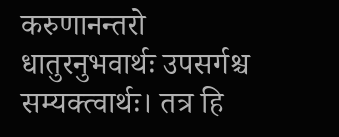करुणानन्तरो धातुरनुभवार्थः उपसर्गश्च सम्यक्त्वार्थः। तत्र हि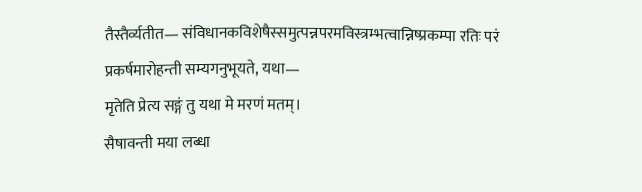तैस्तैर्व्यतीत— संविधानकविशेषैस्समुत्पन्नपरमविस्त्रम्भत्वान्निष्प्रकम्पा रतिः परं प्रकर्षमारोहन्ती सम्यगनुभूयते, यथा—
मृतेति प्रेत्य सङ्गं तु यथा मे मरणं मतम्।
सैषावन्ती मया लब्धा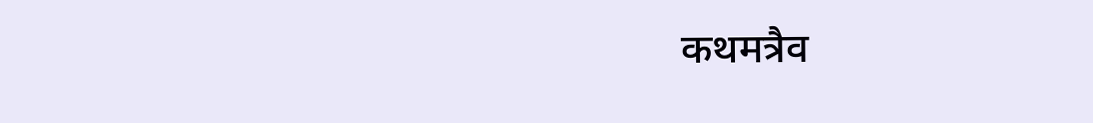कथमत्रैव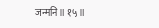जन्मनि॥ १५॥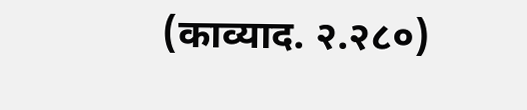(काव्याद. २.२८०)